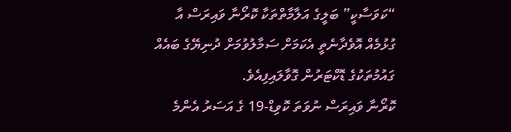“ކަވަސާކީ” ބަލީގެ އަލާމާތްތަކާ ކޮރޯނާ ވައިރަސް އާ ގުޅުމެއް އޮވެދާނެތީ އެކަމަށް ސަމާލުވުމަށް ދުނިޔޭގެ ބައެއް ގައުމުތަކުގެ ޑޮކްޓަރުން ގޮވާލައިފިއެވެ.
ކޮރޯނާ ވައިރަސް ނުވަތަ ކޮވިޑް-19 ގެ އަސަރު އެންމެ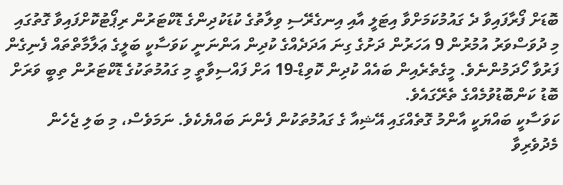ބޮޑަށް ފޯރާފައިވާ ދެ ގައުމުކަމަށްވާ އިޓަލީ އާއި އިނގެރޭސި ވިލާތުގެ ކުޑަކުދިންގެ ޑޮކްޓަރުން ރިޕޯޓުކޮށްފައިވާ ގޮތުގައި މި ދުވަސްވަރު އުމުރުން 9 އަހަރުން ދަށުގެ ގިނަ އަދަދެއްގެ ކުދިން އަންނަނީ ކަވަސާކީ ބަލީގެ ޢަލާމާތްތައް ފެނިގެން ފަރުވާ ހޯދަމުންނެވެ. މީގެތެރެއިން ބައެއް ކުދިން ކޮވިޑް-19 އަށް ފައްސިވާތީ މި ގައުމުތަކުގެ ޑޮކްޓަރުން ތިބީ ވަރަށް ބޮޑު ކަންބޮޑުވުމެއްގެ ތެރޭގައެވެ.
ކަވަސާކީ ބައްޔަކީ އާންމު ގޮތެއްގައި އޭޝިއާ ގެ ގައުމުތަކުން ފެންނަ ބައްޔެކެވެ. ނަމަވެސް، މި ބަލި ޖެހެން މެދުވެރިވާ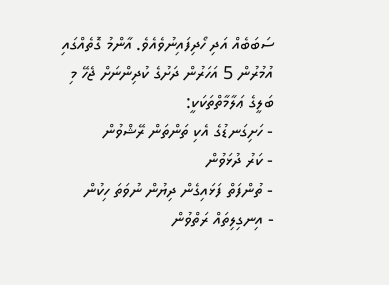ސަބަބެއް އަދި ހޯދިފައިނުވެއެވެ. އާންމު ގޮތެއްގައި އުމުރުން 5 އަހަރުން ދަށުގެ ކުދިންނަށް ޖެހޭ މި ބަލީގެ ޢަލާމާތްތަކަކީ:
- ހަށިގަނޑުގެ އެކި ތަންތަން ރޭޝްވުން
- ކަރު ދުޅަވުން
- ތުންފަތް ފަޅައިގެން ދިޔުން ނުވަތަ ހިކުން
- އިނގިލިތައް ރަތްވުން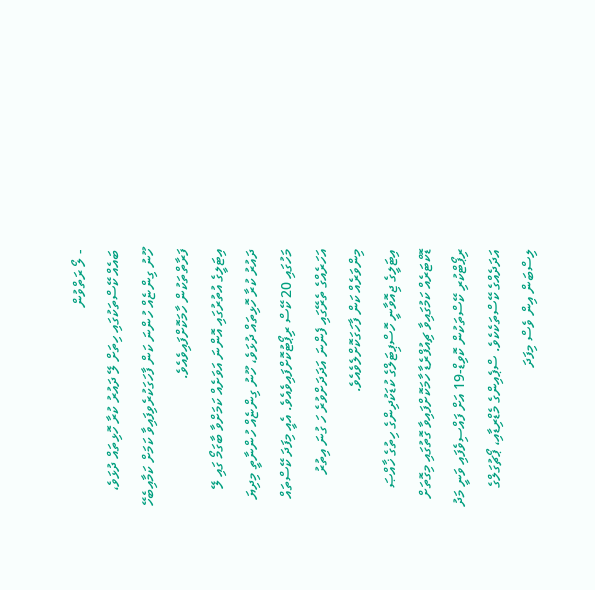- ލޯ ރަތްވުން
ބައެއް ކޭސްތަކުގައި ހިތަށް ލޭ ދައުރު ކުރާ ހޮޅިތައް ދުޅަވެ، ހޫނު ގިންޏެއް ހުންނަ ކަން ފާހަގަކުރެވިފައިވާ ކަމަށް ކަމާއިބެހޭ ފަރާތްތަކުން ހާމަކޮށްފައިވެއެވެ.
އިޓަލީގެ އުތުރުގައި އޮންނަ އަވަށެއް ކަމަށްވާ ބާގަމޯ ގައި ލޭ ދައުރު ކުރާ ހޮޅިތައް ދުޅަވެ، ހޫނު ގިންޏެއް ހުންނާތީ މިދިޔަ މަހުގައި 20 ކޭސް ރިޕޯޓުކޮށްފައިވެއެވެ. އެއީ މިފަދަ ކޭސްތައް އަހަރެއްގެ ތެރޭގައި ފެންނަ އަދަދަށްވުރެ ހަ ގުނަ އިތުރު މިންވަރެއް ކަން ފާހަގަކޮށްލެވެއެވެ.
އިޓަލީގެ ޖިއޮވާނީ ހޮސްޕިޓަލްގެ ކުޑަކުދިންގެ ހިތުގެ ޚާއްޞަ ޑޮކްޓަރެއް ކަމުގައިވާ ޗިއުފްރެޑާ ހާމަކޮށްފައިވާ ގޮތުގައި މިގޮތަށް ރިޕޯޓްކުރި ކޭސްތަކުން ކޮވިޑް-19 އަށް ފައްސިވެފައި ވަނީ މަދު އަދަދެއްގެ ކޭސްތަކެކެވެ. ސްޕެއިންގެ މެޑްރިޑާއި، ޕޯޗުގަލްގެ ލިސްބަން އިން ވެސް މިފަދަ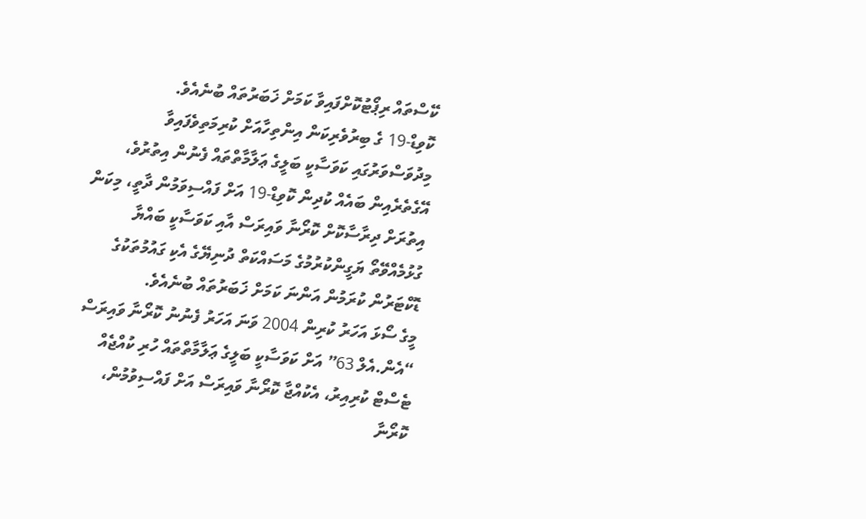ކޭސްތައް ރިޕޯޓުކޮށްފައިވާ ކަމަށް ޚަބަރުތައް ބުނެއެވެ.
ކޮވިޑް-19 ގެ ބިރުވެރިކަން އިންތިހާއަށް ކުރިމަތިވެފައިވާ މިދުވަސްވަރުގައި ކަވަސާކީ ބަލީގެ ޢަލާމާތްތައް ފެނުން އިތުރުވެ، އޭގެތެރެއިން ބައެއް ކުދިން ކޮވިޑް-19 އަށް ފައްސިވަމުން ދާތީ، މިކަން އިތުރަށް ދިރާސާކޮށް ކޮރޯނާ ވައިރަސް އާއި ކަވަސާކީ ބައްޔާ ގުޅުމެއްވޭތޯ ޔަގީންކުރުމުގެ މަސައްކަތް ދުނިޔޭގެ އެކި ގައުމުތަކުގެ ޑޮކްޓަރުން ކުރަމުން އަންނަ ކަމަށް ޚަބަރުތައް ބުނެއެވެ.
މީގެ ސޯޅަ އަހަރު ކުރިން 2004 ވަނަ އަހަރު ފެނުނު ކޮރޯނާ ވައިރަސް “އެން.އެލް 63” އަށް ކަވަސާކީ ބަލީގެ ޢަލާމާތްތައް ހުރި ކުއްޖެއް ޓެސްޓް ކުރިއިރު، އެކުއްޖާ ކޮރޯނާ ވައިރަސް އަށް ފައްސިވުމުން، ކޮރޯނާ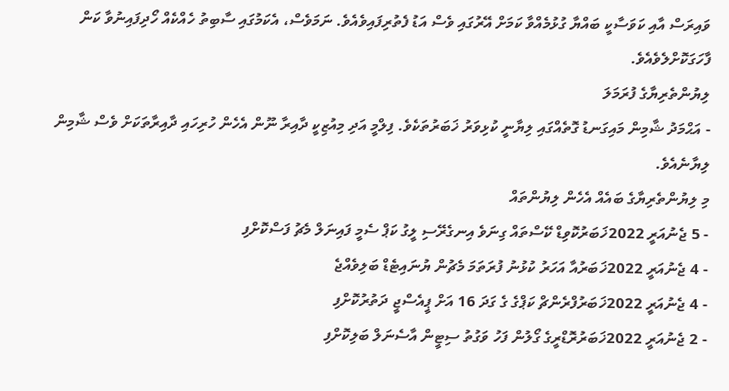ވައިރަސް އާއި ކަވަސާކީ ބައްޔާ ގުޅުމެއްވާ ކަމަށް އޭރުގައި ވެސް އަޑު ފެތުރިފައިވެއެވެ. ނަމަވެސް، އެކަމުގައި ސާބިތު ހެއްކެއް ހޯދިފައިނުވާ ކަން ފާހަގަކޮށްލެވެއެވެ.
ލިޔުންތެރިޔާގެ ފުރަމަލަ
- އަޙްމަދު ޝާމިން މައިގަނޑު ގޮތެއްގައި ލިޔާނީ ކުޅިވަރު ޚަބަރުތަކެވެ. ފިލްމީ އަދި މިއުޒިކީ ދާއިރާ ނޫން އެހެން ހުރިހައި ދާއިރާތަކަށް ވެސް ޝާމިން ލިޔާނެއެވެ.
މި ލިޔުންތެރިޔާގެ ބައެއް އެހެން ލިޔުންތައް
- 5 ޖެނުއަރީ 2022ޚަބަރުކޮވިޑް ކޭސްތައް ގިނަވެ އިނގެރޭސި ލީގު ކަޕް ސެމީ ފައިނަލް މެޗު ފަސްކޮށްފި
- 4 ޖެނުއަރީ 2022ޚަބަރުއާ އަހަރު ކުޅުނު ފުރަތަމަ މެޗުން ޔުނައިޓެޑް ބަލިވެއްޖެ
- 4 ޖެނުއަރީ 2022ޚަބަރުފްރެންޗް ކަޕްގެ ގެ ގަދަ 16 އަށް ޕީއެސްޖީ ދަތުރުކޮށްފި
- 2 ޖެނުއަރީ 2022ޚަބަރުރޮޑްރީގެ ގޯލުން ފަހު ވަގުތު ސިޓީން އާސެނަލް ބަލިކޮށްފި